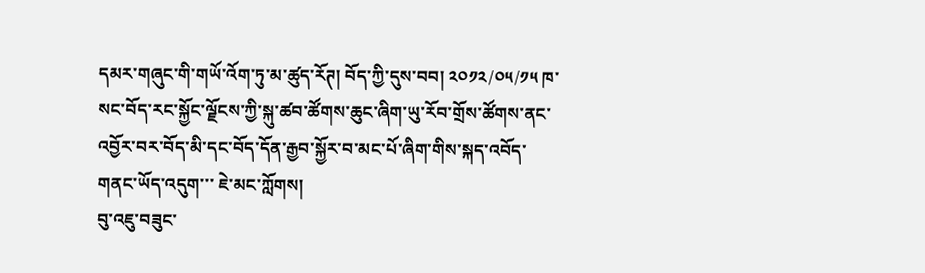དམར་གཞུང་གི་གཡོ་འོག་ཏུ་མ་ཚུད་རོཊ། བོད་ཀྱི་དུས་བབ། ༢༠༡༢/༠༥/༡༥ ཁ་སང་བོད་རང་སྐྱོང་ལྗོངས་ཀྱི་སྐུ་ཚབ་ཚོགས་ཆུང་ཞིག་ཡུ་རོབ་གྲོས་ཚོགས་ནང་འབྱོར་བར་བོད་མི་དང་བོད་དོན་རྒྱབ་སྐྱོར་བ་མང་པོ་ཞིག་གིས་སྐད་འབོད་གནང་ཡོད་འདུག་་་ ཇེ་མང་ཀློགས།
བུ་འཇུ་བཟུང་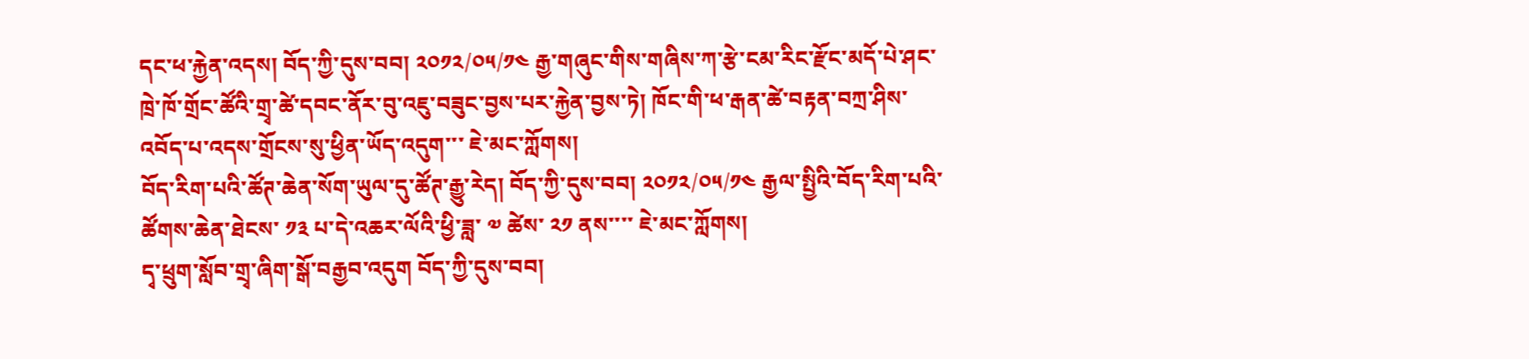དང་ཕ་རྐྱེན་འདས། བོད་ཀྱི་དུས་བབ། ༢༠༡༢/༠༥/༡༤ རྒྱ་གཞུང་གིས་གཞིས་ཀ་རྩེ་ངམ་རིང་རྫོང་མདོ་པེ་ཤང་ཁྲེ་ཁོ་གྲོང་ཚོའི་གྲྭ་ཚེ་དབང་ནོར་བུ་འཇུ་བཟུང་བྱས་པར་རྐྱེན་བྱས་ཏེ། ཁོང་གི་ཕ་རྒན་ཚེ་བརྟན་བཀྲ་ཤིས་འབོད་པ་འདས་གྲོངས་སུ་ཕྱིན་ཡོད་འདུག་་་ ཇེ་མང་ཀློགས།
བོད་རིག་པའི་ཚོཊ་ཆེན་སོག་ཡུལ་དུ་ཚོཊ་རྒྱུ་རེད། བོད་ཀྱི་དུས་བབ། ༢༠༡༢/༠༥/༡༤ རྒྱལ་སྤྱིའི་བོད་རིག་པའི་ཚོགས་ཆེན་ཐེངས་ ༡༣ པ་དེ་འཆར་ལོའི་ཕྱི་ཟླ་ ༧ ཚེས་ ༢༡ ནས་་་་ ཇེ་མང་ཀློགས།
དྭ་ཕྲུག་སློབ་གྲྭ་ཞིག་སྒོ་བརྒྱབ་འདུག བོད་ཀྱི་དུས་བབ།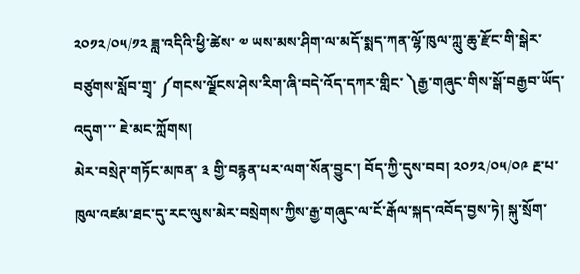༢༠༡༢/༠༥/༡༢ ཟླ་འདིའི་ཕྱི་ཚེས་ ༧ ཡས་མས་ཤིག་ལ་མདོ་སྨད་ཀན་ལྷོ་ཁུལ་ཀླུ་ཆུ་རྫོང་གི་སྒེར་བཙུགས་སློབ་གྲྭ་ ༼གངས་ལྗོངས་ཤེས་རིག་ཞི་བདེ་འོད་དཀར་གླིང་ ༽རྒྱ་གཞུང་གིས་སྒོ་བརྒྱབ་ཡོད་འདུག་་་ ཇེ་མང་ཀློགས།
མེར་བསྲེཊ་གཏོང་མཁན་ ༣ གྱི་བརྙན་པར་ལག་སོན་བྱུང་། བོད་ཀྱི་དུས་བབ། ༢༠༡༢/༠༥/༠༩ རྔ་པ་ཁུལ་འཛམ་ཐང་དུ་རང་ལུས་མེར་བསྲེགས་ཀྱིས་རྒྱ་གཞུང་ལ་ངོ་རྒོལ་སྐད་འབོད་བྱས་ཏེ། སྐུ་སྲོག་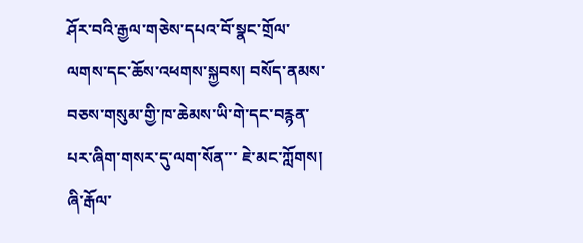ཤོར་བའི་རྒྱལ་གཅེས་དཔའ་བོ་སྣང་གྲོལ་ལགས་དང་ཆོས་འཕགས་སྐྱབས། བསོད་ནམས་བཅས་གསུམ་གྱི་ཁ་ཆེམས་ཡི་གེ་དང་བརྙན་པར་ཞིག་གསར་དུ་ལག་སོན་་་ ཇེ་མང་ཀློགས།
ཞི་རྒོལ་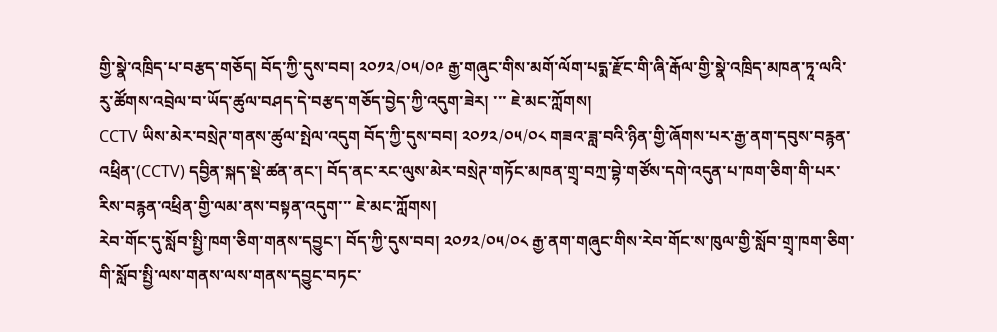གྱི་སྣེ་འཁྲིད་པ་བརྩད་གཅོད། བོད་ཀྱི་དུས་བབ། ༢༠༡༢/༠༥/༠༩ རྒྱ་གཞུང་གིས་མགོ་ལོག་པདྨ་རྫོང་གི་ཞི་རྒོལ་གྱི་སྣེ་འཁྲིད་མཁན་ཏཱ་ལའི་རུ་ཚོགས་འབྲེལ་བ་ཡོད་ཚུལ་བཤད་དེ་བརྩད་གཅོད་བྱེད་ཀྱི་འདུག་ཟེར། ་་་ ཇེ་མང་ཀློགས།
CCTV ཡིས་མེར་བསྲེཊ་གནས་ཚུལ་སྤེལ་འདུག བོད་ཀྱི་དུས་བབ། ༢༠༡༢/༠༥/༠༨ གཟའ་ཟླ་བའི་ཉིན་གྱི་ཞོགས་པར་རྒྱ་ནག་དབུས་བརྙན་འཕྲིན་(CCTV) དབྱིན་སྐད་སྡེ་ཚན་ནང་། བོད་ནང་རང་ལུས་མེར་བསྲེཊ་གཏོང་མཁན་གྲྭ་བཀྲ་བྷེ་གཙོས་དགེ་འདུན་པ་ཁག་ཅིག་གི་པར་རིས་བརྙན་འཕྲིན་གྱི་ལམ་ནས་བསྟན་འདུག་་་ ཇེ་མང་ཀློགས།
རེབ་གོང་དུ་སློབ་སྤྱི་ཁག་ཅིག་གནས་དབྱུང་། བོད་ཀྱི་དུས་བབ། ༢༠༡༢/༠༥/༠༨ རྒྱ་ནག་གཞུང་གིས་རེབ་གོང་ས་ཁུལ་གྱི་སློབ་གྲྭ་ཁག་ཅིག་གི་སློབ་སྤྱི་ལས་གནས་ལས་གནས་དབྱུང་བཏང་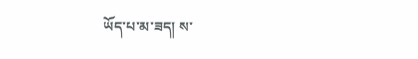ཡོད་པ་མ་ཟད། ས་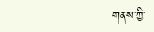གནས་ཀྱི་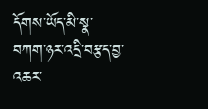དོགས་ཡོད་མི་སྣ་བཀག་ཉར་འདྲི་བརྩད་བྱ་འཆར་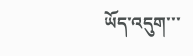ཡོད་འདུག་་་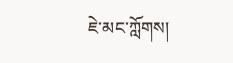ཇེ་མང་ཀློགས།